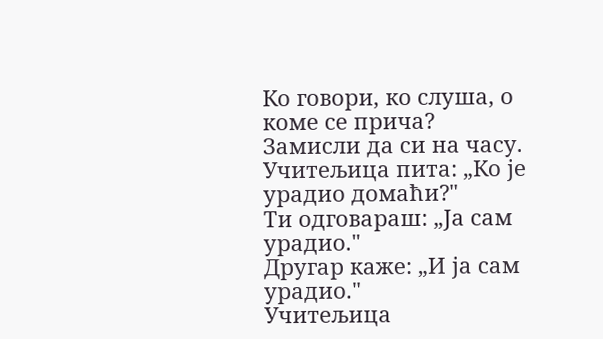Ко говори, ко слуша, о коме се прича?
Замисли да си на часу. Учитељица пита: „Ко је урадио домаћи?"
Ти одговараш: „Ја сам урадио."
Другар каже: „И ја сам урадио."
Учитељица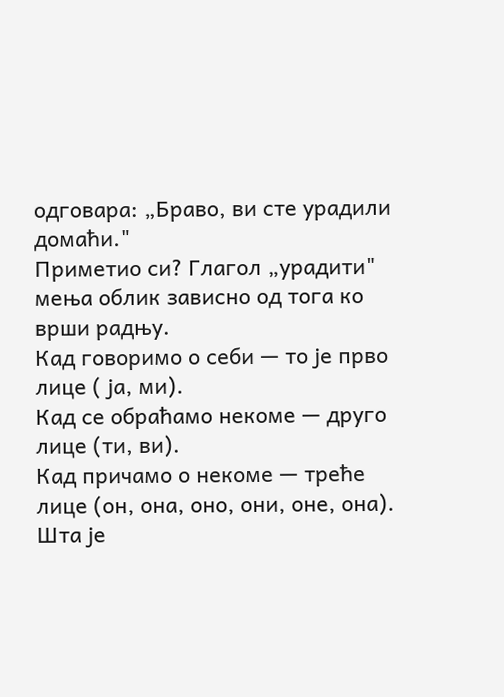одговара: „Браво, ви сте урадили домаћи."
Приметио си? Глагол „урадити" мења облик зависно од тога ко врши радњу.
Кад говоримо о себи — то је прво лице ( ја, ми).
Кад се обраћамо некоме — друго лице (ти, ви).
Кад причамо о некоме — треће лице (он, она, оно, они, оне, она).
Шта је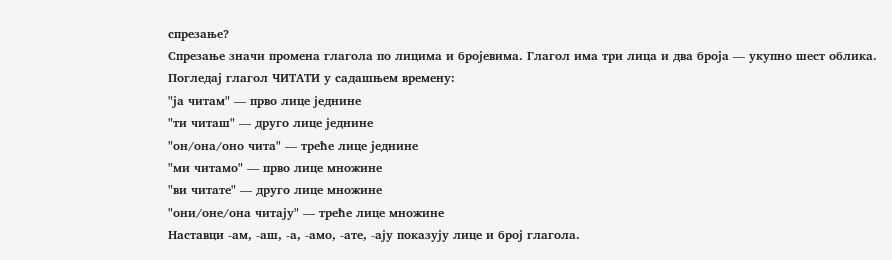спрезање?
Спрезање значи промена глагола по лицима и бројевима. Глагол има три лица и два броја — укупно шест облика.
Погледај глагол ЧИТАТИ у садашњем времену:
"ја читам" — прво лице једнине
"ти читаш" — друго лице једнине
"он/она/оно чита" — треће лице једнине
"ми читамо" — прво лице множине
"ви читате" — друго лице множине
"они/оне/она читају" — треће лице множине
Наставци -ам, -аш, -а, -амо, -ате, -ају показују лице и број глагола.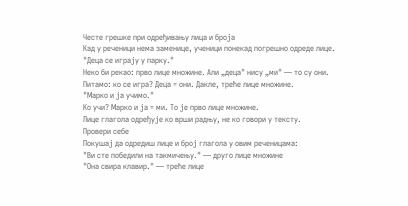Честе грешке при одређивању лица и броја
Кад у реченици нема заменице, ученици понекад погрешно одреде лице.
"Деца се играју у парку."
Неко би рекао: прво лице множине. Али „деца" нису „ми" — то су они. Питамо: ко се игра? Деца = они. Дакле, треће лице множине.
"Марко и ја учимо."
Ко учи? Марко и ја = ми. То је прво лице множине.
Лице глагола одређује ко врши радњу, не ко говори у тексту.
Провери себе
Покушај да одредиш лице и број глагола у овим реченицама:
"Ви сте победили на такмичењу." — друго лице множине
"Она свира клавир." — треће лице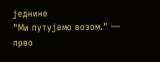једнине
"Ми путујемо возом." — прво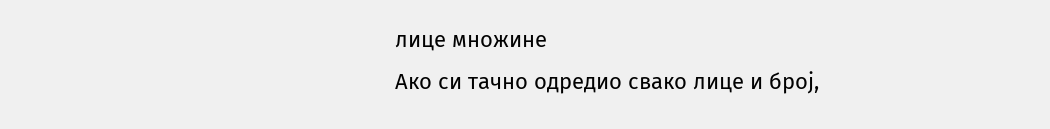лице множине
Ако си тачно одредио свако лице и број,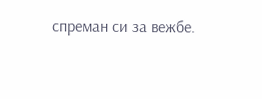спреман си за вежбе.